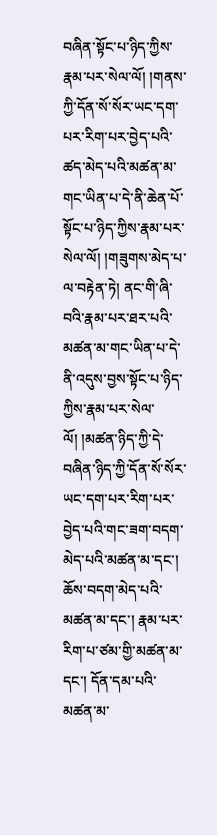བཞིན་སྟོང་པ་ཉིད་ཀྱིས་རྣམ་པར་སེལ་ལོ། །གནས་ཀྱི་དོན་སོ་སོར་ཡང་དག་པར་རིག་པར་བྱེད་པའི་ཚད་མེད་པའི་མཚན་མ་གང་ཡིན་པ་དེ་ནི་ཆེན་པོ་སྟོང་པ་ཉིད་ཀྱིས་རྣམ་པར་སེལ་ལོ། །གཟུགས་མེད་པ་ལ་བརྟེན་ཏེ། ནང་གི་ཞི་བའི་རྣམ་པར་ཐར་པའི་མཚན་མ་གང་ཡིན་པ་དེ་ནི་འདུས་བྱས་སྟོང་པ་ཉིད་ཀྱིས་རྣམ་པར་སེལ་ལོ། །མཚན་ཉིད་ཀྱི་དེ་བཞིན་ཉིད་ཀྱི་དོན་སོ་སོར་ཡང་དག་པར་རིག་པར་བྱེད་པའི་གང་ཟག་བདག་མེད་པའི་མཚན་མ་དང་། ཆོས་བདག་མེད་པའི་མཚན་མ་དང་། རྣམ་པར་རིག་པ་ཙམ་གྱི་མཚན་མ་དང་། དོན་དམ་པའི་མཚན་མ་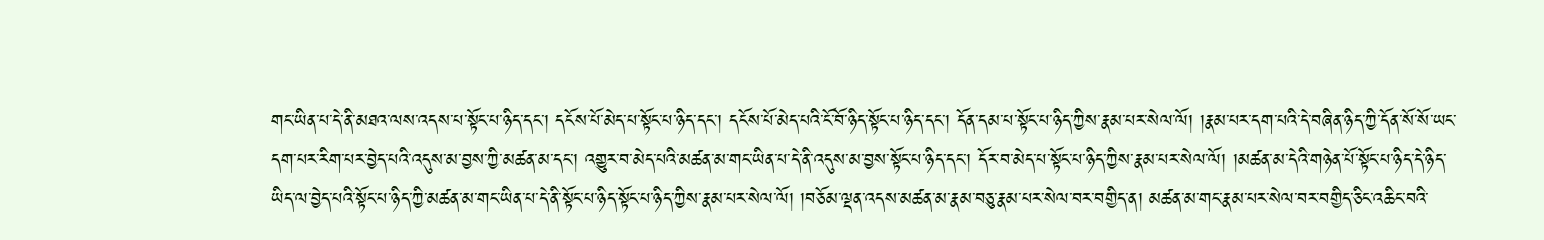གང་ཡིན་པ་དེ་ནི་མཐའ་ལས་འདས་པ་སྟོང་པ་ཉིད་དང་། དངོས་པོ་མེད་པ་སྟོང་པ་ཉིད་དང་། དངོས་པོ་མེད་པའི་ངོ་བོ་ཉིད་སྟོང་པ་ཉིད་དང་། དོན་དམ་པ་སྟོང་པ་ཉིད་ཀྱིས་རྣམ་པར་སེལ་ལོ། །རྣམ་པར་དག་པའི་དེ་བཞིན་ཉིད་ཀྱི་དོན་སོ་སོ་ཡང་དག་པར་རིག་པར་བྱེད་པའི་འདུས་མ་བྱས་ཀྱི་མཚན་མ་དང་། འགྱུར་བ་མེད་པའི་མཚན་མ་གང་ཡིན་པ་དེ་ནི་འདུས་མ་བྱས་སྟོང་པ་ཉིད་དང་། དོར་བ་མེད་པ་སྟོང་པ་ཉིད་ཀྱིས་རྣམ་པར་སེལ་ལོ། །མཚན་མ་དེའི་གཉེན་པོ་སྟོང་པ་ཉིད་དེ་ཉིད་ཡིད་ལ་བྱེད་པའི་སྟོང་པ་ཉིད་ཀྱི་མཚན་མ་གང་ཡིན་པ་དེ་ནི་སྟོང་པ་ཉིད་སྟོང་པ་ཉིད་ཀྱིས་རྣམ་པར་སེལ་ལོ། །བཅོམ་ལྡན་འདས་མཚན་མ་རྣམ་བཅུ་རྣམ་པར་སེལ་བར་བགྱིད་ན། མཚན་མ་གང་རྣམ་པར་སེལ་བར་བགྱིད་ཅིང་འཆིང་བའི་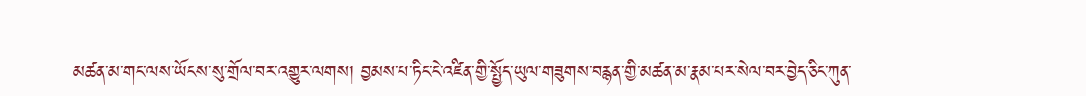མཚན་མ་གང་ལས་ཡོངས་སུ་གྲོལ་བར་འགྱུར་ལགས། བྱམས་པ་ཏིང་ངེ་འཛིན་གྱི་སྤྱོད་ཡུལ་གཟུགས་བརྙན་གྱི་མཚན་མ་རྣམ་པར་སེལ་བར་བྱེད་ཅིང་ཀུན་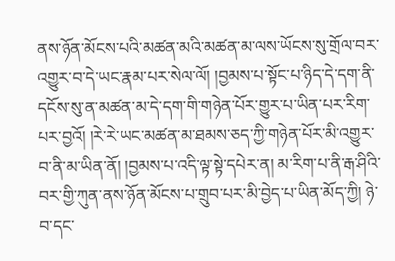ནས་ཉོན་མོངས་པའི་མཚན་མའི་མཚན་མ་ལས་ཡོངས་སུ་གྲོལ་བར་འགྱུར་བ་དེ་ཡང་རྣམ་པར་སེལ་ལོ། །བྱམས་པ་སྟོང་པ་ཉིད་དེ་དག་ནི་དངོས་སུ་ན་མཚན་མ་དེ་དག་གི་གཉེན་པོར་གྱུར་པ་ཡིན་པར་རིག་པར་བྱའོ། །རེ་རེ་ཡང་མཚན་མ་ཐམས་ཅད་ཀྱི་གཉེན་པོར་མི་འགྱུར་བ་ནི་མ་ཡིན་ནོ། །བྱམས་པ་འདི་ལྟ་སྟེ་དཔེར་ན། མ་རིག་པ་ནི་རྒ་ཤིའི་བར་གྱི་ཀུན་ནས་ཉོན་མོངས་པ་གྲུབ་པར་མི་བྱེད་པ་ཡིན་མོད་ཀྱི། ཉེ་བ་དང་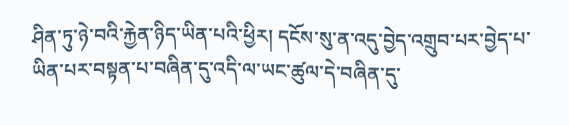ཤིན་ཏུ་ཉེ་བའི་རྐྱེན་ཉིད་ཡིན་པའི་ཕྱིར། དངོས་སུ་ན་འདུ་བྱེད་འགྲུབ་པར་བྱེད་པ་ཡིན་པར་བསྟན་པ་བཞིན་དུ་འདི་ལ་ཡང་ཚུལ་དེ་བཞིན་དུ་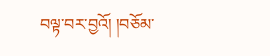བལྟ་བར་བྱའོ། །བཅོམ་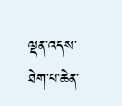ལྡན་འདས་ཐེག་པ་ཆེན་